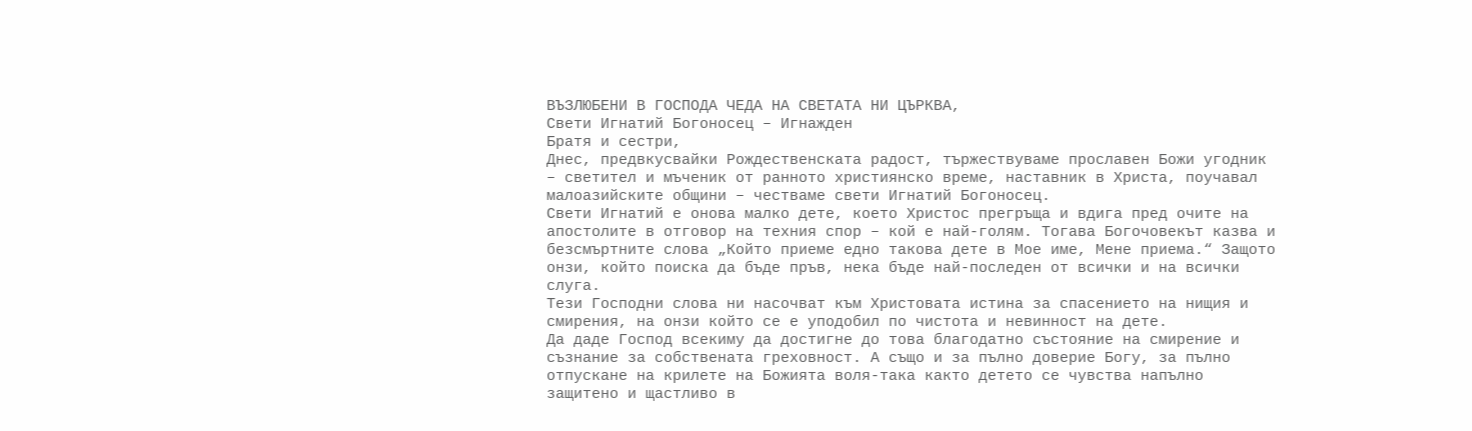ВЪЗЛЮБЕНИ В ГОСПОДА ЧЕДА НА СВЕТАТА НИ ЦЪРКВА,
Свети Игнатий Богоносец – Игнажден
Братя и сестри,
Днес, предвкусвайки Рождественската радост, тържествуваме прославен Божи угодник – светител и мъченик от ранното християнско време, наставник в Христа, поучавал малоазийските общини – честваме свети Игнатий Богоносец.
Свети Игнатий е онова малко дете, което Христос прегръща и вдига пред очите на апостолите в отговор на техния спор – кой е най-голям. Тогава Богочовекът казва и безсмъртните слова „Който приеме едно такова дете в Мое име, Мене приема.“ Защото онзи, който поиска да бъде пръв, нека бъде най-последен от всички и на всички слуга.
Тези Господни слова ни насочват към Христовата истина за спасението на нищия и смирения, на онзи който се е уподобил по чистота и невинност на дете.
Да даде Господ всекиму да достигне до това благодатно състояние на смирение и съзнание за собствената греховност. А също и за пълно доверие Богу, за пълно отпускане на крилете на Божията воля-така както детето се чувства напълно защитено и щастливо в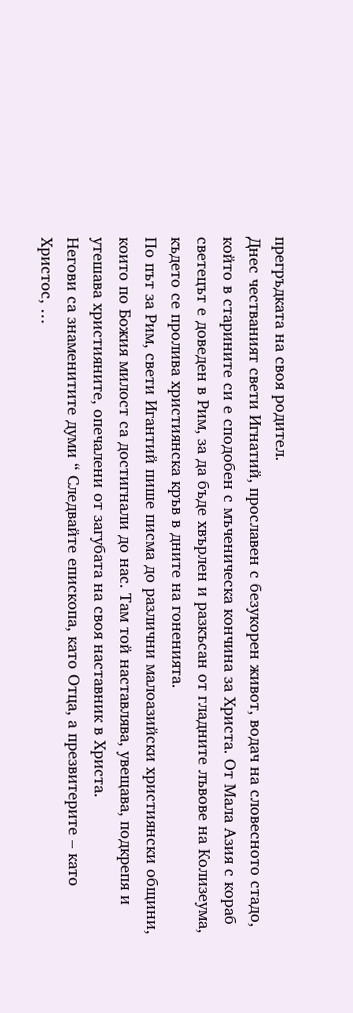прегръдката на своя родител.
Днес честваният свети Игнатий, прославен с безукорен живот, водач на словесното стадо, който в старините си е сподобен с мъченическа кончина за Христа. От Мала Азия с кораб светецът е доведен в Рим, за да бъде хвърлен и разкъсан от гладните лъвове на Колизеума, където се пролива християнска кръв в дните на гоненията.
По път за Рим, свети Игантий пише писма до различни малоазийски християнски общини, които по Божия милост са достигнали до нас. Там той наставлява, увещава, подкрепя и утешава християните, опечалени от загубата на своя наставник в Христа.
Негови са знаменитите думи “ Следвайте епископа, като Отца, а презвитерите – като Христос, …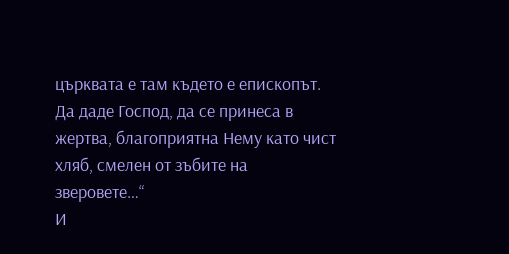църквата е там където е епископът. Да даде Господ, да се принеса в жертва, благоприятна Нему като чист хляб, смелен от зъбите на зверовете…“
И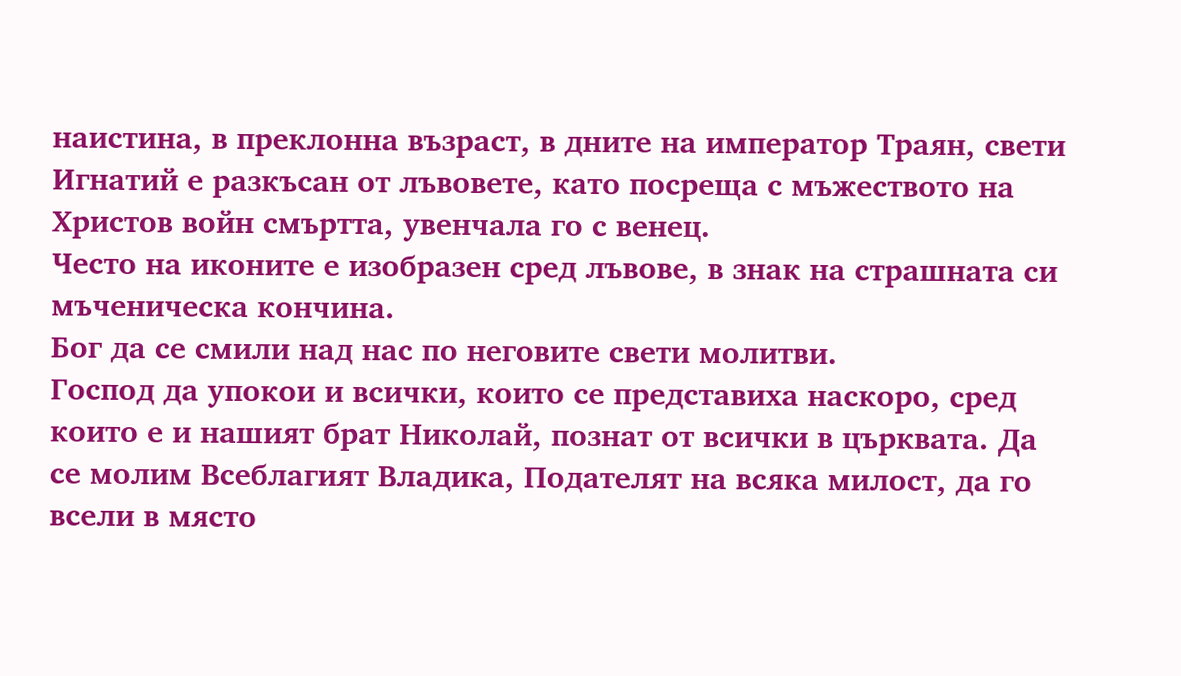наистина, в преклонна възраст, в дните на император Траян, свети Игнатий е разкъсан от лъвовете, като посреща с мъжеството на Христов войн смъртта, увенчала го с венец.
Често на иконите е изобразен сред лъвове, в знак на страшната си мъченическа кончина.
Бог да се смили над нас по неговите свети молитви.
Господ да упокои и всички, които се представиха наскоро, сред които е и нашият брат Николай, познат от всички в църквата. Да се молим Всеблагият Владика, Подателят на всяка милост, да го всели в място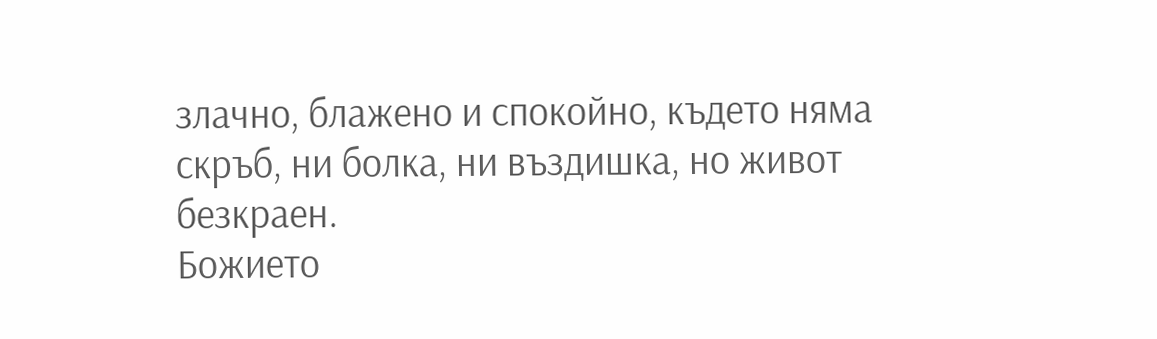злачно, блажено и спокойно, където няма скръб, ни болка, ни въздишка, но живот безкраен.
Божието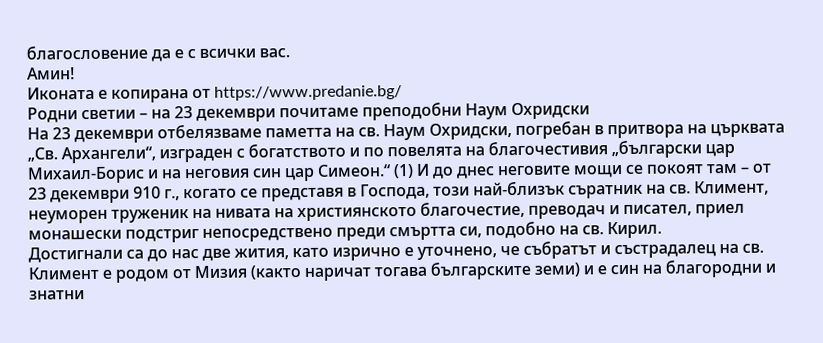благословение да е с всички вас.
Амин!
Иконата е копирана от https://www.predanie.bg/
Родни светии – на 23 декември почитаме преподобни Наум Охридски
На 23 декември отбелязваме паметта на св. Наум Охридски, погребан в притвора на църквата „Св. Архангели“, изграден с богатството и по повелята на благочестивия „български цар Михаил-Борис и на неговия син цар Симеон.“ (1) И до днес неговите мощи се покоят там – от 23 декември 910 г., когато се представя в Господа, този най-близък съратник на св. Климент, неуморен труженик на нивата на християнското благочестие, преводач и писател, приел монашески подстриг непосредствено преди смъртта си, подобно на св. Кирил.
Достигнали са до нас две жития, като изрично е уточнено, че събратът и състрадалец на св. Климент е родом от Мизия (както наричат тогава българските земи) и е син на благородни и знатни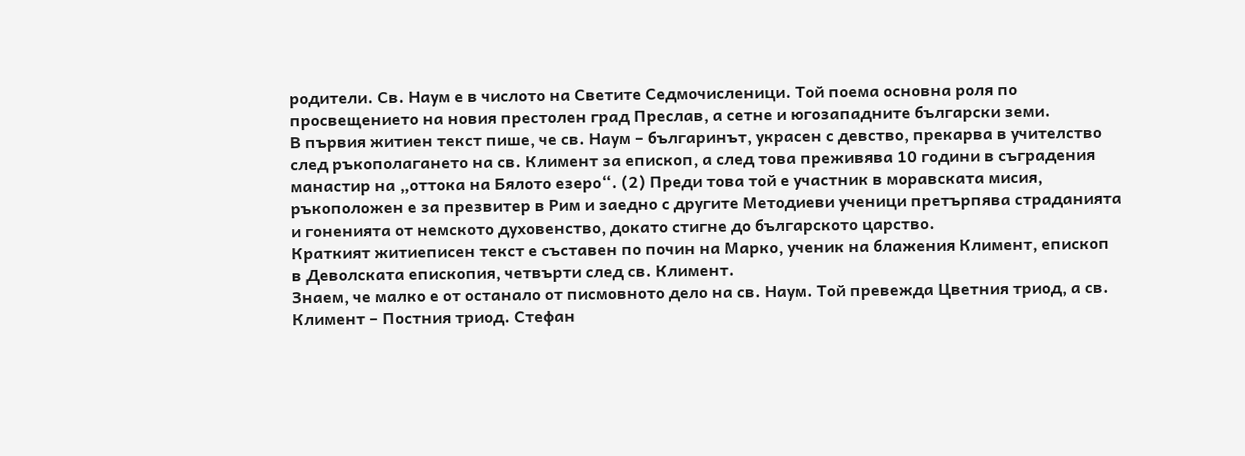родители. Св. Наум е в числото на Светите Седмочисленици. Той поема основна роля по просвещението на новия престолен град Преслав, а сетне и югозападните български земи.
В първия житиен текст пише, че св. Наум – българинът, украсен с девство, прекарва в учителство след ръкополагането на св. Климент за епископ, а след това преживява 10 години в съградения манастир на „оттока на Бялото езеро“. (2) Преди това той е участник в моравската мисия, ръкоположен е за презвитер в Рим и заедно с другите Методиеви ученици претърпява страданията и гоненията от немското духовенство, докато стигне до българското царство.
Краткият житиеписен текст е съставен по почин на Марко, ученик на блажения Климент, епископ в Деволската епископия, четвърти след св. Климент.
Знаем, че малко е от останало от писмовното дело на св. Наум. Той превежда Цветния триод, а св. Климент – Постния триод. Стефан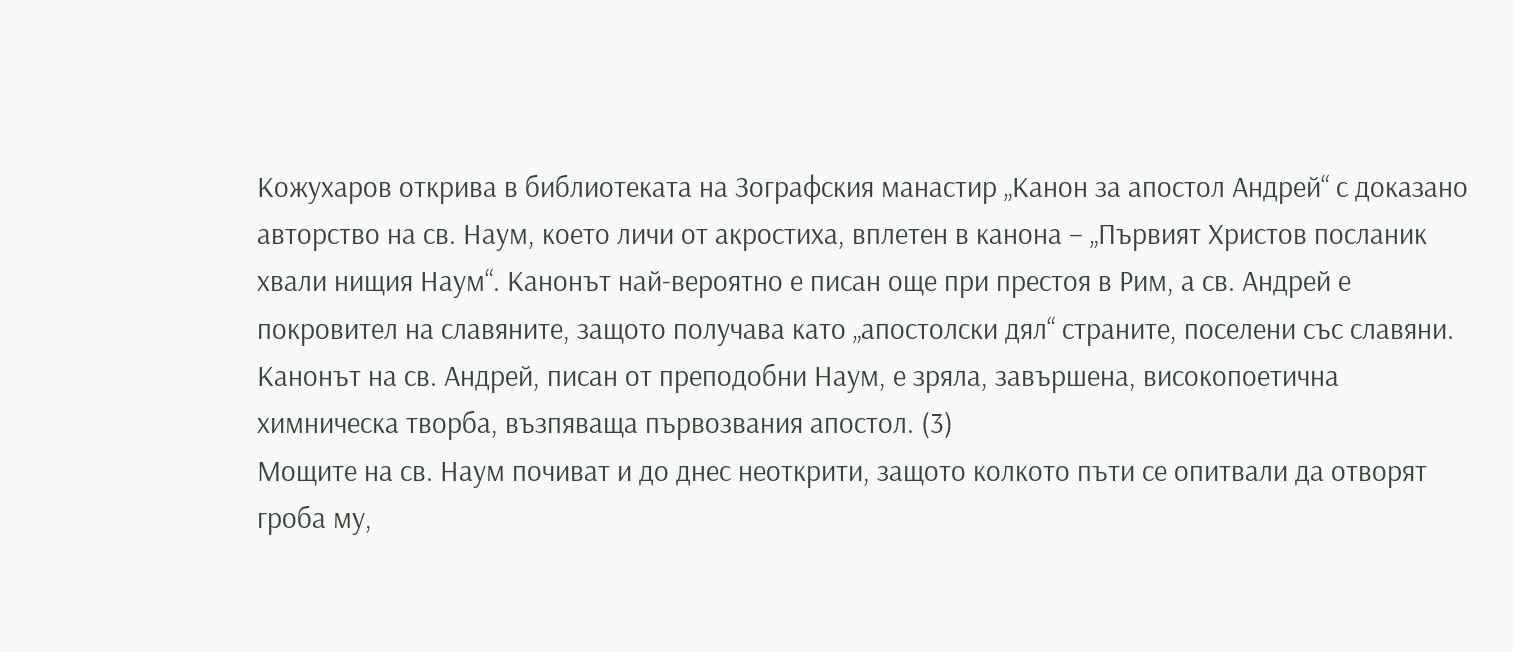Кожухаров открива в библиотеката на Зографския манастир „Канон за апостол Андрей“ с доказано авторство на св. Наум, което личи от акростиха, вплетен в канона – „Първият Христов посланик хвали нищия Наум“. Канонът най-вероятно е писан още при престоя в Рим, а св. Андрей е покровител на славяните, защото получава като „апостолски дял“ страните, поселени със славяни.
Канонът на св. Андрей, писан от преподобни Наум, е зряла, завършена, високопоетична химническа творба, възпяваща първозвания апостол. (3)
Мощите на св. Наум почиват и до днес неоткрити, защото колкото пъти се опитвали да отворят гроба му,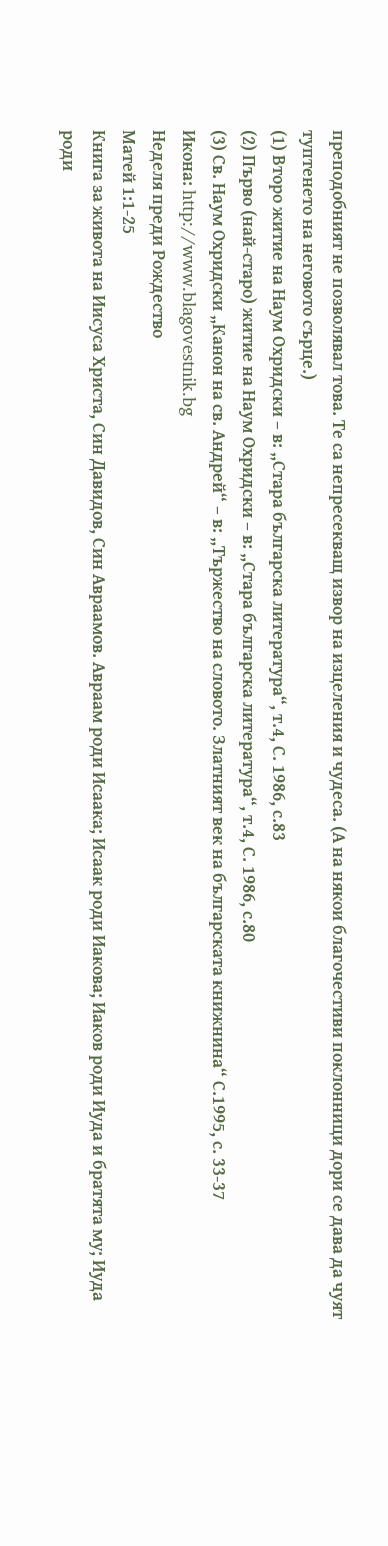преподобният не позволявал това. Те са непресекващ извор на изцеления и чудеса. (А на някои благочестиви поклонници дори се дава да чуят туптенето на неговото сърце.)
(1) Второ житие на Наум Охридски – в: „Стара българска литература“, т.4, С. 1986, с.83
(2) Първо (най-старо) житие на Наум Охридски – в: „Стара българска литература“, т.4, С. 1986, с.80
(3) Св. Наум Охридски „Канон на св. Андрей“ – в: „Тържество на словото. Златният век на българската книжнина“ С.1995, с. 33-37
Икона: http://www.blagovestnik.bg
Неделя преди Рождество
Матей 1:1-25
Книга за живота на Иисуса Христа, Син Давидов, Син Авраамов. Авраам роди Исаака; Исаак роди Иакова; Иаков роди Иуда и братята му; Иуда роди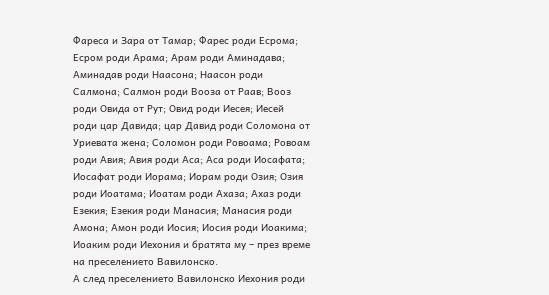Фареса и Зара от Тамар; Фарес роди Есрома; Есром роди Арама; Арам роди Аминадава; Аминадав роди Наасона; Наасон роди Салмона; Салмон роди Вооза от Раав; Вооз роди Овида от Рут; Овид роди Иесея; Иесей роди цар Давида; цар Давид роди Соломона от Уриевата жена; Соломон роди Ровоама; Ровоам роди Авия; Авия роди Аса; Аса роди Иосафата; Иосафат роди Иорама; Иорам роди Озия; Озия роди Иоатама; Иоатам роди Ахаза; Ахаз роди Езекия; Езекия роди Манасия; Манасия роди Амона; Амон роди Иосия; Иосия роди Иоакима; Иоаким роди Иехония и братята му – през време на преселението Вавилонско.
А след преселението Вавилонско Иехония роди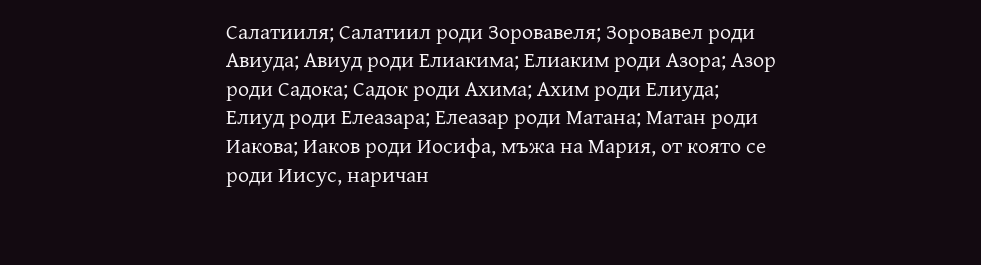Салатииля; Салатиил роди Зоровавеля; Зоровавел роди Авиуда; Авиуд роди Елиакима; Елиаким роди Азора; Азор роди Садока; Садок роди Ахима; Ахим роди Елиуда; Елиуд роди Елеазара; Елеазар роди Матана; Матан роди Иакова; Иаков роди Иосифа, мъжа на Мария, от която се роди Иисус, наричан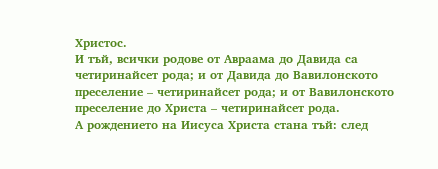Христос.
И тъй, всички родове от Авраама до Давида са четиринайсет рода; и от Давида до Вавилонското преселение – четиринайсет рода; и от Вавилонското преселение до Христа – четиринайсет рода.
А рождението на Иисуса Христа стана тъй: след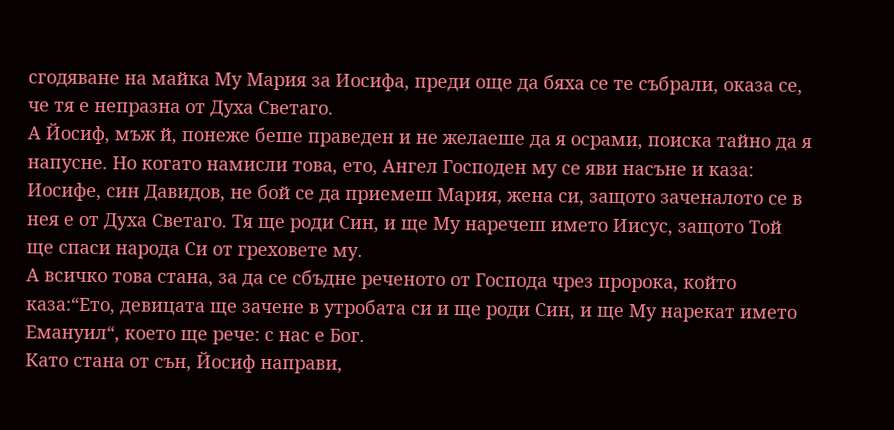сгодяване на майка Му Мария за Иосифа, преди още да бяха се те събрали, оказа се, че тя е непразна от Духа Светаго.
А Йосиф, мъж й, понеже беше праведен и не желаеше да я осрами, поиска тайно да я напусне. Но когато намисли това, ето, Ангел Господен му се яви насъне и каза: Иосифе, син Давидов, не бой се да приемеш Мария, жена си, защото заченалото се в нея е от Духа Светаго. Тя ще роди Син, и ще Му наречеш името Иисус, защото Той ще спаси народа Си от греховете му.
А всичко това стана, за да се сбъдне реченото от Господа чрез пророка, който каза:“Ето, девицата ще зачене в утробата си и ще роди Син, и ще Му нарекат името Емануил“, което ще рече: с нас е Бог.
Като стана от сън, Йосиф направи,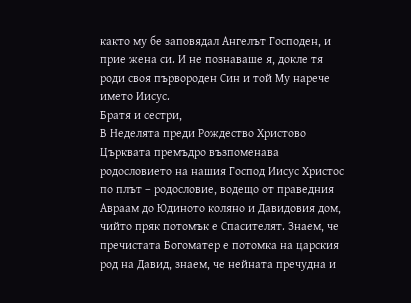както му бе заповядал Ангелът Господен, и прие жена си. И не познаваше я, докле тя роди своя първороден Син и той Му нарече името Иисус.
Братя и сестри,
В Неделята преди Рождество Христово Църквата премъдро възпоменава родословието на нашия Господ Иисус Христос по плът – родословие, водещо от праведния Авраам до Юдиното коляно и Давидовия дом, чийто пряк потомък е Спасителят. Знаем, че пречистата Богоматер е потомка на царския род на Давид, знаем, че нейната пречудна и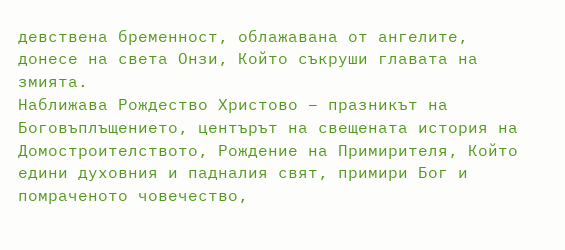девствена бременност, облажавана от ангелите, донесе на света Онзи, Който съкруши главата на змията.
Наближава Рождество Христово – празникът на Боговъплъщението, центърът на свещената история на Домостроителството, Рождение на Примирителя, Който едини духовния и падналия свят, примири Бог и помраченото човечество,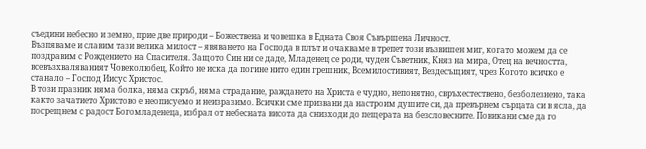съедини небесно и земно, прие две природи – Божествена и човешка в Едната Своя Съвършена Личност.
Възпяваме и славим тази велика милост – явяването на Господа в плът и очакваме в трепет този възвишен миг, когато можем да се поздравим с Рождението на Спасителя. Защото Син ни се даде, Младенец се роди, чуден Съветник, Княз на мира, Отец на вечността, всевъзхваляваният Човеколюбец, Който не иска да погине нито един грешник, Всемилостивият, Вездесъщият, чрез Когото всичко е станало – Господ Иисус Христос.
В този празник няма болка, няма скръб, няма страдание, раждането на Христа е чудно, непонятно, свръхестествено, безболезнено, така както зачатието Христово е неописуемо и неизразимо. Всички сме призвани да настроим душите си, да превърнем сърцата си в ясла, да посрещнем с радост Богомладенеца, избрал от небесната висота да снизходи до пещерата на безсловесните. Повикани сме да го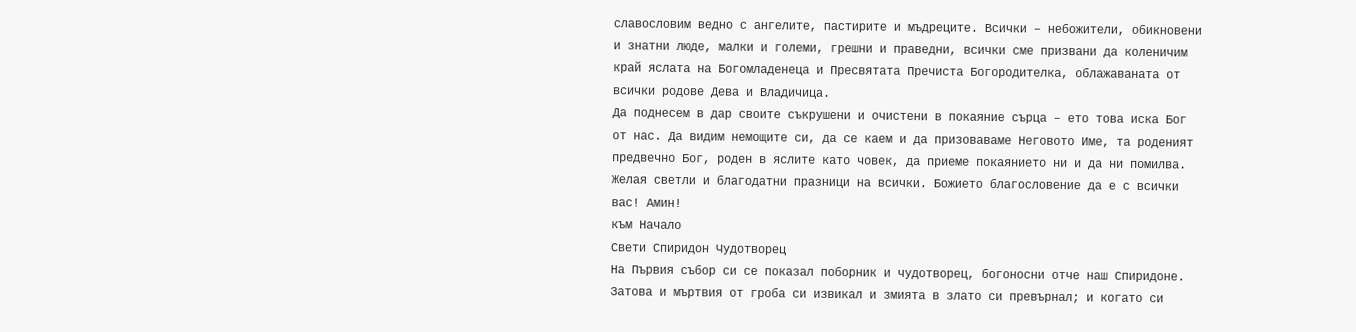славословим ведно с ангелите, пастирите и мъдреците. Всички – небожители, обикновени и знатни люде, малки и големи, грешни и праведни, всички сме призвани да коленичим край яслата на Богомладенеца и Пресвятата Пречиста Богородителка, облажаваната от всички родове Дева и Владичица.
Да поднесем в дар своите съкрушени и очистени в покаяние сърца – ето това иска Бог от нас. Да видим немощите си, да се каем и да призоваваме Неговото Име, та роденият предвечно Бог, роден в яслите като човек, да приеме покаянието ни и да ни помилва.
Желая светли и благодатни празници на всички. Божието благословение да е с всички вас! Амин!
към Начало
Свети Спиридон Чудотворец
На Първия събор си се показал поборник и чудотворец, богоносни отче наш Спиридоне. Затова и мъртвия от гроба си извикал и змията в злато си превърнал; и когато си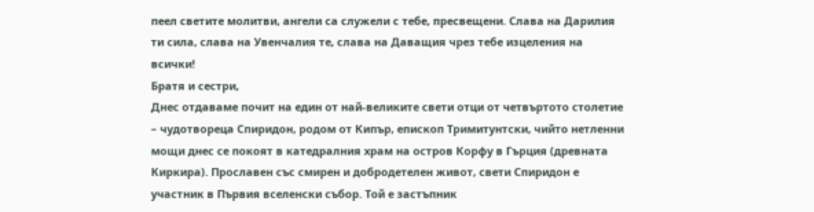пеел светите молитви, ангели са служели с тебе, пресвещени. Слава на Дарилия ти сила, слава на Увенчалия те, слава на Даващия чрез тебе изцеления на всички!
Братя и сестри,
Днес отдаваме почит на един от най-великите свети отци от четвъртото столетие – чудотвореца Спиридон, родом от Кипър, епископ Тримитунтски, чийто нетленни мощи днес се покоят в катедралния храм на остров Корфу в Гърция (древната Киркира). Прославен със смирен и добродетелен живот, свети Спиридон е участник в Първия вселенски събор. Той е застъпник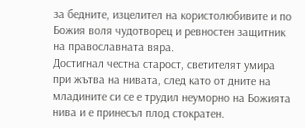за бедните, изцелител на користолюбивите и по Божия воля чудотворец и ревностен защитник на православната вяра.
Достигнал честна старост, светителят умира при жътва на нивата, след като от дните на младините си се е трудил неуморно на Божията нива и е принесъл плод стократен.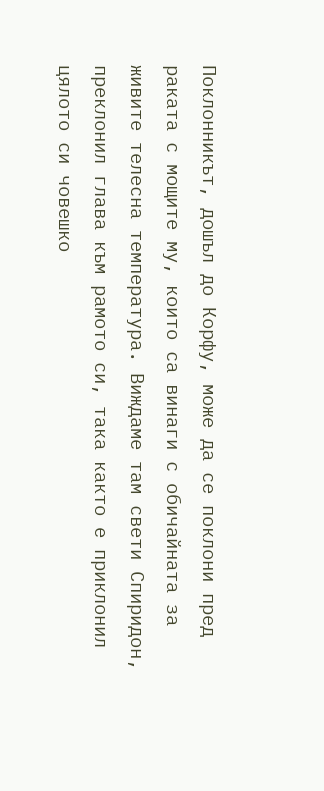Поклонникът, дошъл до Корфу, може да се поклони пред раката с мощите му, които са винаги с обичайната за живите телесна температура. Виждаме там свети Спиридон, преклонил глава към рамото си, така както е приклонил цялото си човешко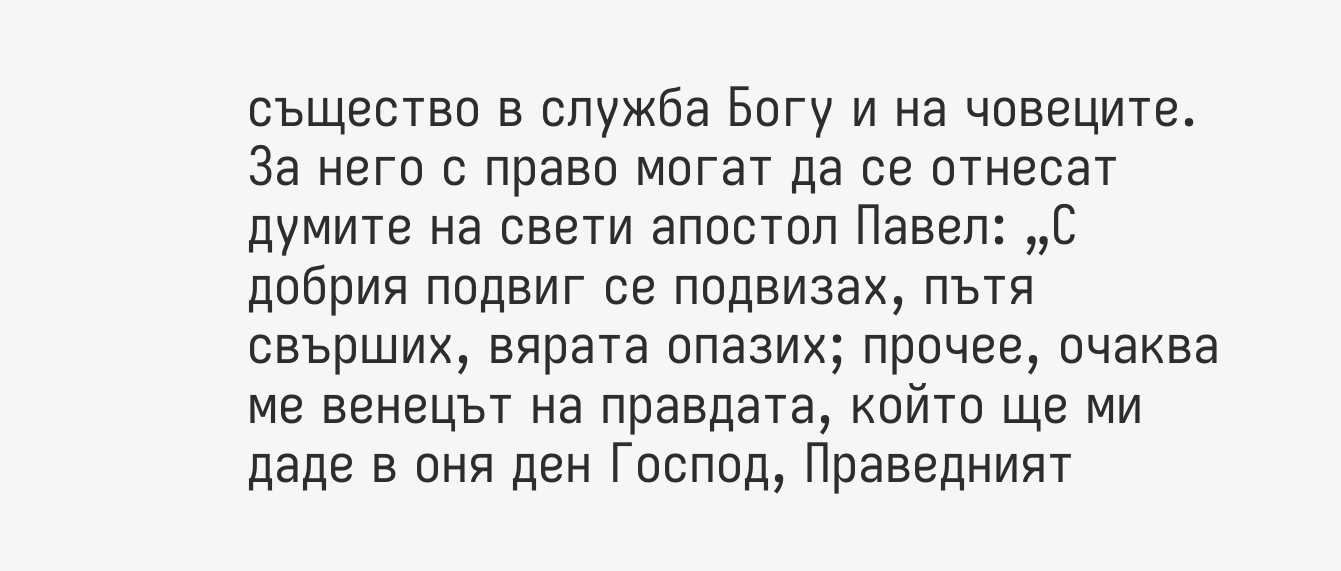същество в служба Богу и на човеците. За него с право могат да се отнесат думите на свети апостол Павел: „С добрия подвиг се подвизах, пътя свърших, вярата опазих; прочее, очаква ме венецът на правдата, който ще ми даде в оня ден Господ, Праведният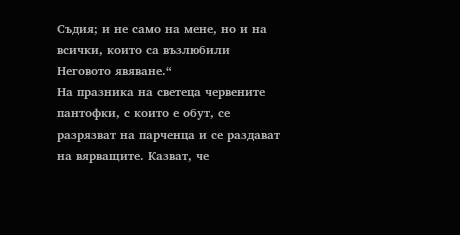Съдия; и не само на мене, но и на всички, които са възлюбили Неговото явяване.“
На празника на светеца червените пантофки, с които е обут, се разрязват на парченца и се раздават на вярващите. Казват, че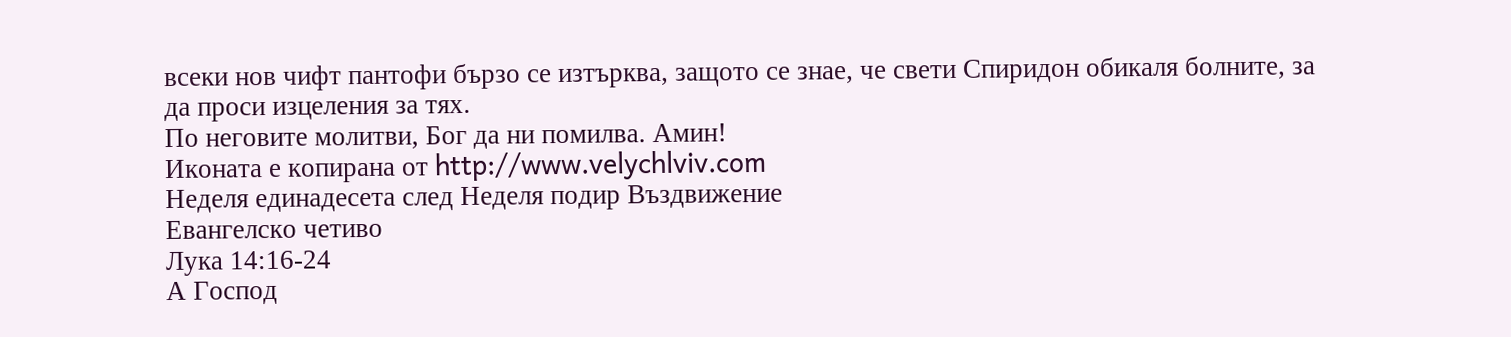всеки нов чифт пантофи бързо се изтърква, защото се знае, че свети Спиридон обикаля болните, за да проси изцеления за тях.
По неговите молитви, Бог да ни помилва. Амин!
Иконата е копирана от http://www.velychlviv.com
Неделя единадесета след Неделя подир Въздвижение
Евангелско четиво
Лука 14:16-24
А Господ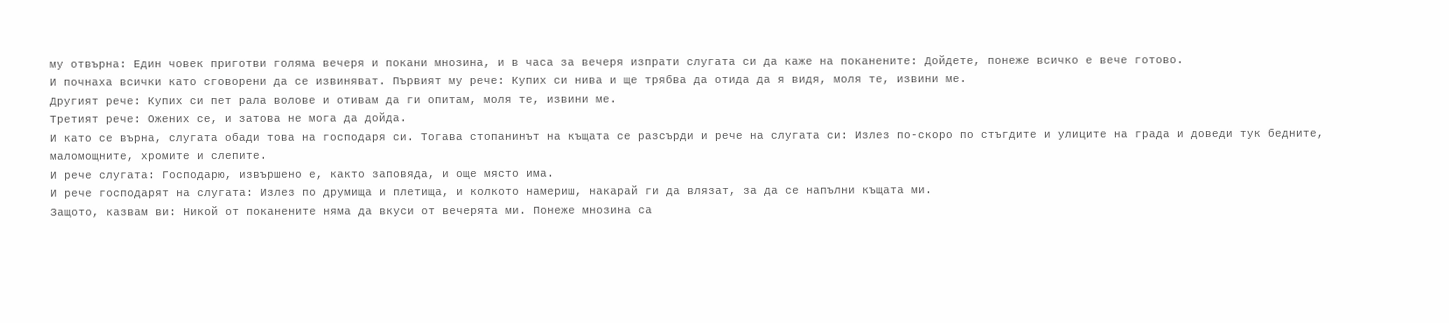му отвърна: Един човек приготви голяма вечеря и покани мнозина, и в часа за вечеря изпрати слугата си да каже на поканените: Дойдете, понеже всичко е вече готово.
И почнаха всички като сговорени да се извиняват. Първият му рече: Купих си нива и ще трябва да отида да я видя, моля те, извини ме.
Другият рече: Купих си пет рала волове и отивам да ги опитам, моля те, извини ме.
Третият рече: Ожених се, и затова не мога да дойда.
И като се върна, слугата обади това на господаря си. Тогава стопанинът на къщата се разсърди и рече на слугата си: Излез по-скоро по стъгдите и улиците на града и доведи тук бедните, маломощните, хромите и слепите.
И рече слугата: Господарю, извършено е, както заповяда, и още място има.
И рече господарят на слугата: Излез по друмища и плетища, и колкото намериш, накарай ги да влязат, за да се напълни къщата ми.
Защото, казвам ви: Никой от поканените няма да вкуси от вечерята ми. Понеже мнозина са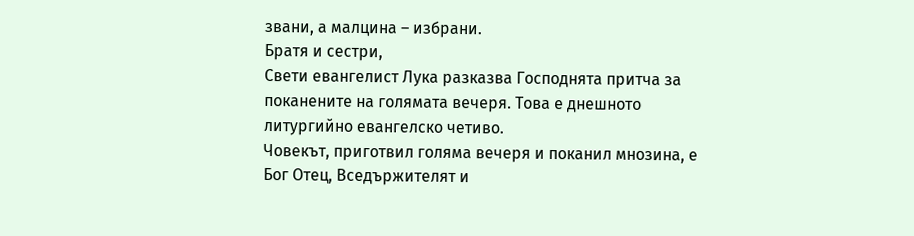звани, а малцина – избрани.
Братя и сестри,
Свети евангелист Лука разказва Господнята притча за поканените на голямата вечеря. Това е днешното литургийно евангелско четиво.
Човекът, приготвил голяма вечеря и поканил мнозина, е Бог Отец, Вседържителят и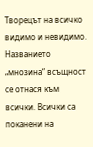Творецът на всичко видимо и невидимо. Названието „мнозина“ всъщност се отнася към всички. Всички са поканени на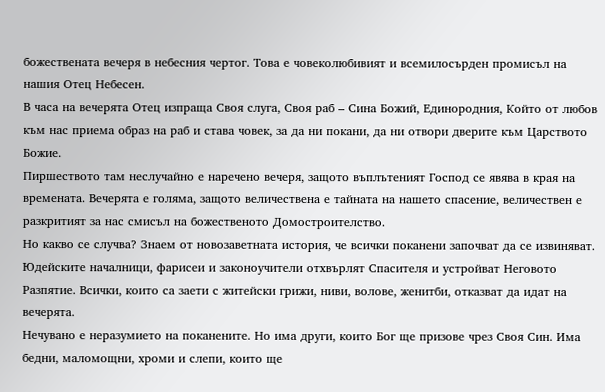божествената вечеря в небесния чертог. Това е човеколюбивият и всемилосърден промисъл на нашия Отец Небесен.
В часа на вечерята Отец изпраща Своя слуга, Своя раб – Сина Божий, Единородния, Който от любов към нас приема образ на раб и става човек, за да ни покани, да ни отвори дверите към Царството Божие.
Пиршеството там неслучайно е наречено вечеря, защото въплътеният Господ се явява в края на времената. Вечерята е голяма, защото величествена е тайната на нашето спасение, величествен е разкритият за нас смисъл на божественото Домостроителство.
Но какво се случва? Знаем от новозаветната история, че всички поканени започват да се извиняват. Юдейските началници, фарисеи и законоучители отхвърлят Спасителя и устройват Неговото Разпятие. Всички, които са заети с житейски грижи, ниви, волове, женитби, отказват да идат на вечерята.
Нечувано е неразумието на поканените. Но има други, които Бог ще призове чрез Своя Син. Има бедни, маломощни, хроми и слепи, които ще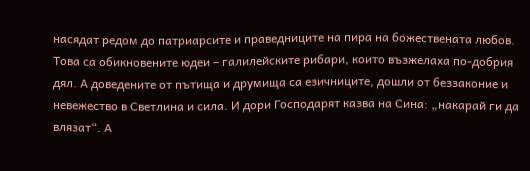насядат редом до патриарсите и праведниците на пира на божествената любов. Това са обикновените юдеи – галилейските рибари, които възжелаха по-добрия дял. А доведените от пътища и друмища са езичниците, дошли от беззаконие и невежество в Светлина и сила. И дори Господарят казва на Сина: „накарай ги да влязат“. А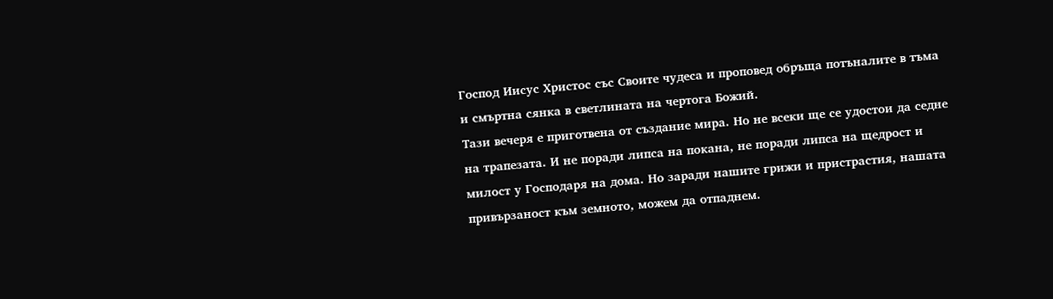Господ Иисус Христос със Своите чудеса и проповед обръща потъналите в тъма и смъртна сянка в светлината на чертога Божий.
Тази вечеря е приготвена от създание мира. Но не всеки ще се удостои да седне на трапезата. И не поради липса на покана, не поради липса на щедрост и милост у Господаря на дома. Но заради нашите грижи и пристрастия, нашата привързаност към земното, можем да отпаднем.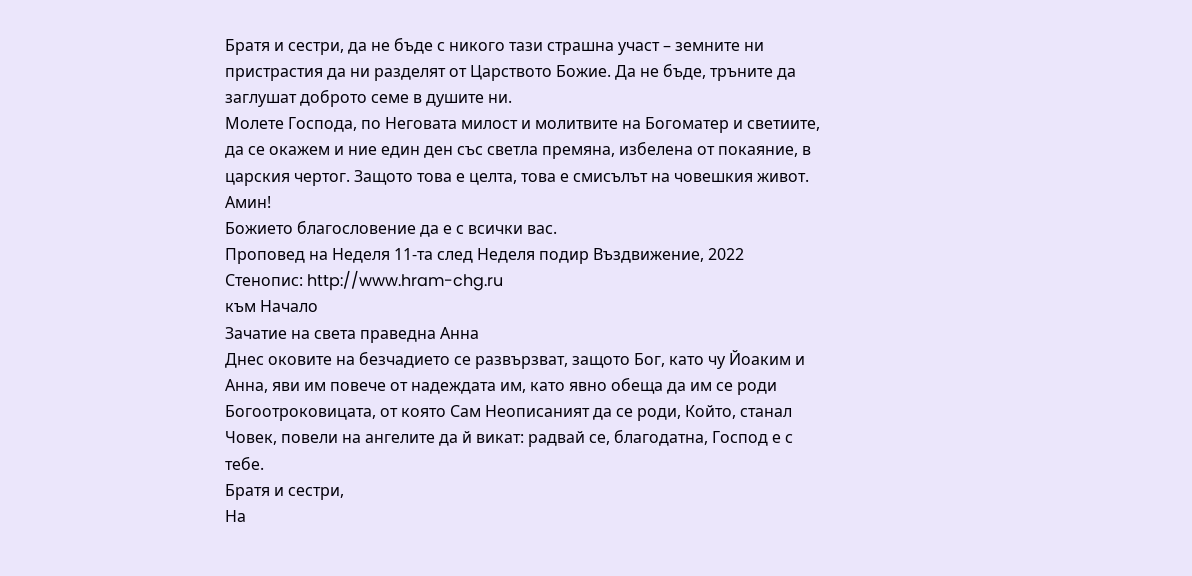Братя и сестри, да не бъде с никого тази страшна участ – земните ни пристрастия да ни разделят от Царството Божие. Да не бъде, тръните да заглушат доброто семе в душите ни.
Молете Господа, по Неговата милост и молитвите на Богоматер и светиите, да се окажем и ние един ден със светла премяна, избелена от покаяние, в царския чертог. Защото това е целта, това е смисълът на човешкия живот. Амин!
Божието благословение да е с всички вас.
Проповед на Неделя 11-та след Неделя подир Въздвижение, 2022
Стенопис: http://www.hram-chg.ru
към Начало
Зачатие на света праведна Анна
Днес оковите на безчадието се развързват, защото Бог, като чу Йоаким и Анна, яви им повече от надеждата им, като явно обеща да им се роди Богоотроковицата, от която Сам Неописаният да се роди, Който, станал Човек, повели на ангелите да й викат: радвай се, благодатна, Господ е с тебе.
Братя и сестри,
На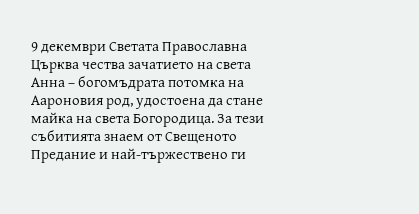9 декември Светата Православна Църква чества зачатието на света Анна – богомъдрата потомка на Аароновия род, удостоена да стане майка на света Богородица. За тези събитията знаем от Свещеното Предание и най-тържествено ги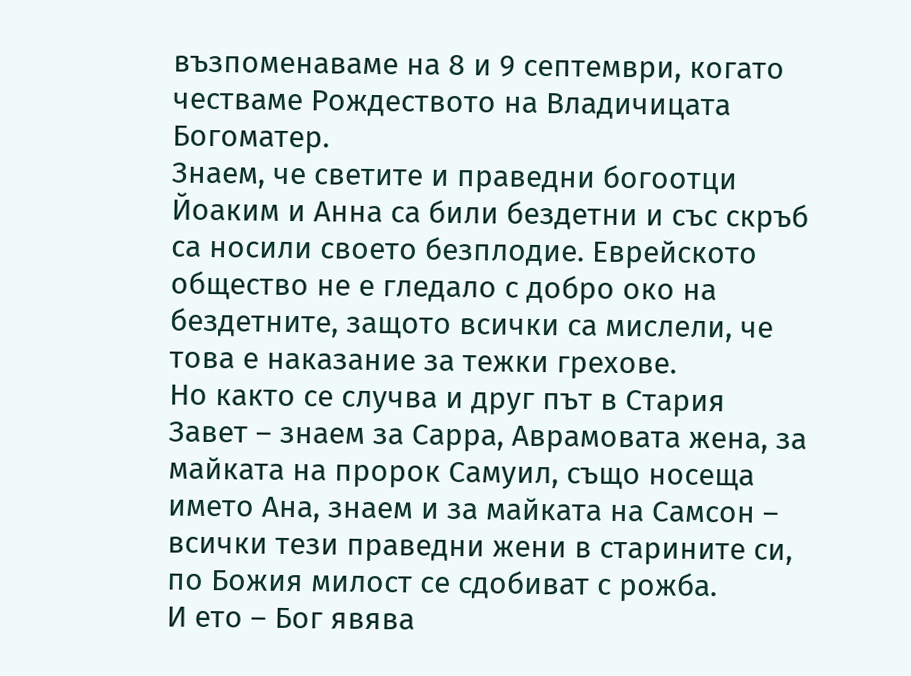възпоменаваме на 8 и 9 септември, когато честваме Рождеството на Владичицата Богоматер.
Знаем, че светите и праведни богоотци Йоаким и Анна са били бездетни и със скръб са носили своето безплодие. Еврейското общество не е гледало с добро око на бездетните, защото всички са мислели, че това е наказание за тежки грехове.
Но както се случва и друг път в Стария Завет – знаем за Сарра, Аврамовата жена, за майката на пророк Самуил, също носеща името Ана, знаем и за майката на Самсон – всички тези праведни жени в старините си, по Божия милост се сдобиват с рожба.
И ето – Бог явява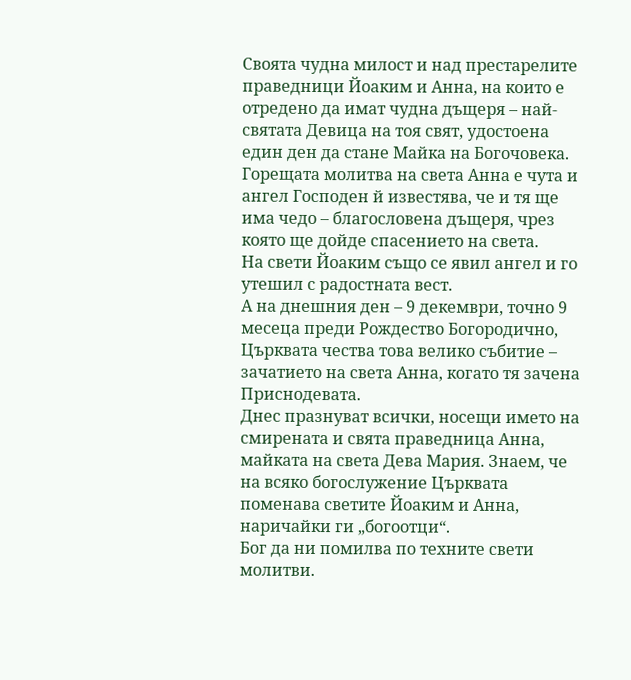Своята чудна милост и над престарелите праведници Йоаким и Анна, на които е отредено да имат чудна дъщеря – най-святата Девица на тоя свят, удостоена един ден да стане Майка на Богочовека.
Горещата молитва на света Анна е чута и ангел Господен й известява, че и тя ще има чедо – благословена дъщеря, чрез която ще дойде спасението на света.
На свети Йоаким също се явил ангел и го утешил с радостната вест.
А на днешния ден – 9 декември, точно 9 месеца преди Рождество Богородично, Църквата чества това велико събитие – зачатието на света Анна, когато тя зачена Приснодевата.
Днес празнуват всички, носещи името на смирената и свята праведница Анна, майката на света Дева Мария. Знаем, че на всяко богослужение Църквата поменава светите Йоаким и Анна, наричайки ги „богоотци“.
Бог да ни помилва по техните свети молитви.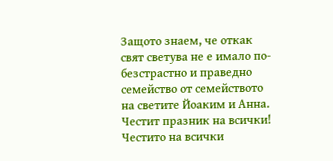Защото знаем, че откак свят светува не е имало по-безстрастно и праведно семейство от семейството на светите Йоаким и Анна.
Честит празник на всички!
Честито на всички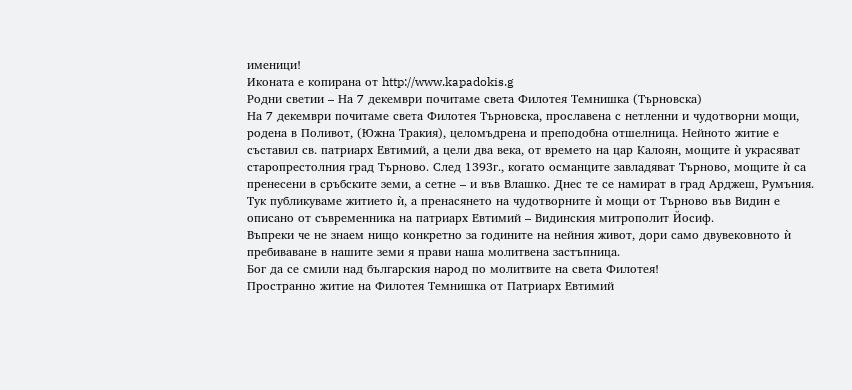именици!
Иконата е копирана от http://www.kapadokis.g
Родни светии – На 7 декември почитаме света Филотея Темнишка (Търновска)
На 7 декември почитаме света Филотея Търновска, прославена с нетленни и чудотворни мощи, родена в Поливот, (Южна Тракия), целомъдрена и преподобна отшелница. Нейното житие е съставил св. патриарх Евтимий, а цели два века, от времето на цар Калоян, мощите ѝ украсяват старопрестолния град Търново. След 1393г., когато османците завладяват Търново, мощите ѝ са пренесени в сръбските земи, а сетне – и във Влашко. Днес те се намират в град Арджеш, Румъния. Тук публикуваме житието ѝ, а пренасянето на чудотворните ѝ мощи от Търново във Видин е описано от съвременника на патриарх Евтимий – Видинския митрополит Йосиф.
Въпреки че не знаем нищо конкретно за годините на нейния живот, дори само двувековното ѝ пребиваване в нашите земи я прави наша молитвена застъпница.
Бог да се смили над българския народ по молитвите на света Филотея!
Пространно житие на Филотея Темнишка от Патриарх Евтимий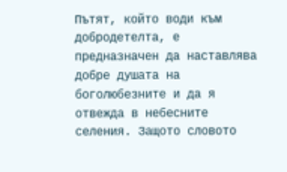Пътят, който води към добродетелта, е предназначен да наставлява добре душата на боголюбезните и да я отвежда в небесните селения. Защото словото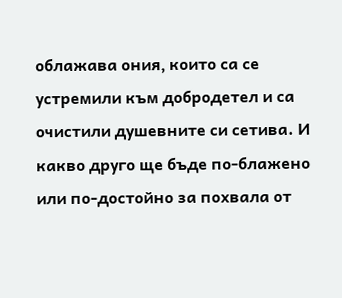облажава ония, които са се устремили към добродетел и са очистили душевните си сетива. И какво друго ще бъде по-блажено или по-достойно за похвала от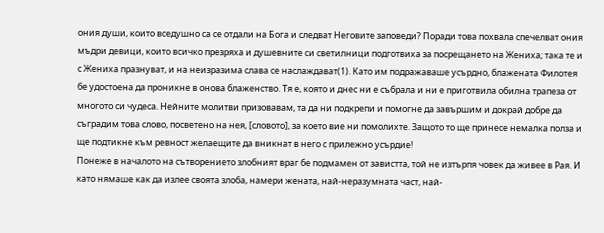ония души, които вседушно са се отдали на Бога и следват Неговите заповеди? Поради това похвала спечелват ония мъдри девици, които всичко презряха и душевните си светилници подготвиха за посрещането на Жениха; така те и с Жениха празнуват, и на неизразима слава се наслаждават(1). Като им подражаваше усърдно, блажената Филотея бе удостоена да проникне в онова блаженство. Тя е, която и днес ни е събрала и ни е приготвила обилна трапеза от многото си чудеса. Нейните молитви призовавам, та да ни подкрепи и помогне да завършим и докрай добре да съградим това слово, посветено на нея, [словото], за което вие ни помолихте. Защото то ще принесе немалка полза и ще подтикне към ревност желаещите да вникнат в него с прилежно усърдие!
Понеже в началото на сътворението злобният враг бе подмамен от завистта, той не изтърпя човек да живее в Рая. И като нямаше как да излее своята злоба, намери жената, най-неразумната част, най-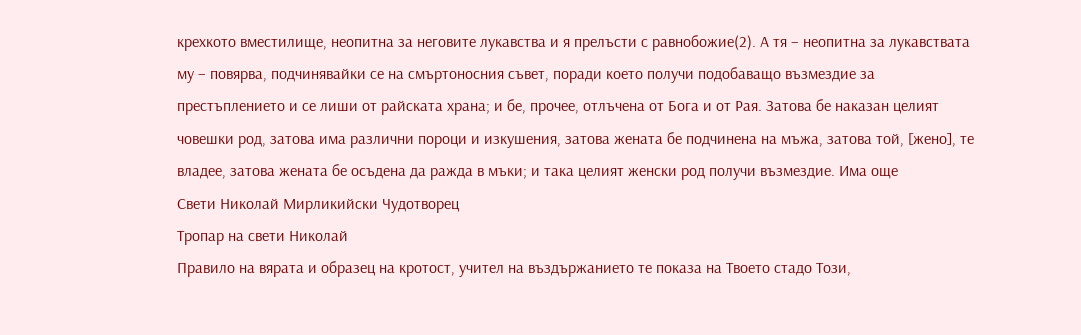крехкото вместилище, неопитна за неговите лукавства и я прелъсти с равнобожие(2). А тя – неопитна за лукавствата му – повярва, подчинявайки се на смъртоносния съвет, поради което получи подобаващо възмездие за престъплението и се лиши от райската храна; и бе, прочее, отлъчена от Бога и от Рая. Затова бе наказан целият човешки род, затова има различни пороци и изкушения, затова жената бе подчинена на мъжа, затова той, [жено], те владее, затова жената бе осъдена да ражда в мъки; и така целият женски род получи възмездие. Има още
Свети Николай Мирликийски Чудотворец
Тропар на свети Николай
Правило на вярата и образец на кротост, учител на въздържанието те показа на Твоето стадо Този,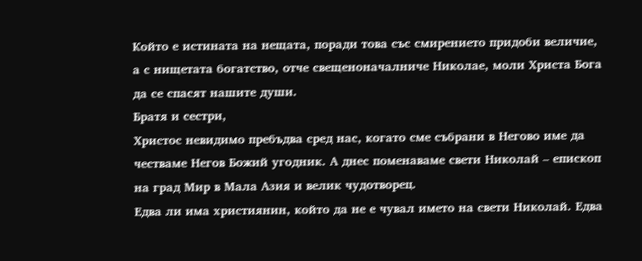Който е истината на нещата, поради това със смирението придоби величие, а с нищетата богатство, отче свещеноначалниче Николае, моли Христа Бога да се спасят нашите души.
Братя и сестри,
Христос невидимо пребъдва сред нас, когато сме събрани в Негово име да честваме Негов Божий угодник. А днес поменаваме свети Николай – епископ на град Мир в Мала Азия и велик чудотворец.
Едва ли има християнин, който да не е чувал името на свети Николай. Едва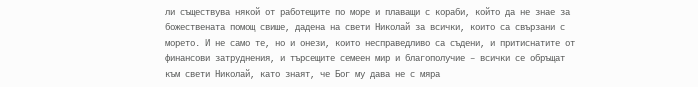ли съществува някой от работещите по море и плаващи с кораби, който да не знае за божествената помощ свише, дадена на свети Николай за всички, които са свързани с морето. И не само те, но и онези, които несправедливо са съдени, и притиснатите от финансови затруднения, и търсещите семеен мир и благополучие – всички се обръщат към свети Николай, като знаят, че Бог му дава не с мяра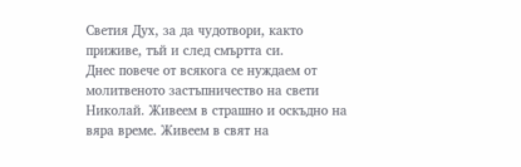Светия Дух, за да чудотвори, както приживе, тъй и след смъртта си.
Днес повече от всякога се нуждаем от молитвеното застъпничество на свети Николай. Живеем в страшно и оскъдно на вяра време. Живеем в свят на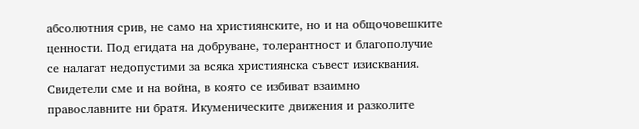абсолютния срив, не само на християнските, но и на общочовешките ценности. Под егидата на добруване, толерантност и благополучие се налагат недопустими за всяка християнска съвест изисквания. Свидетели сме и на война, в която се избиват взаимно православните ни братя. Икуменическите движения и разколите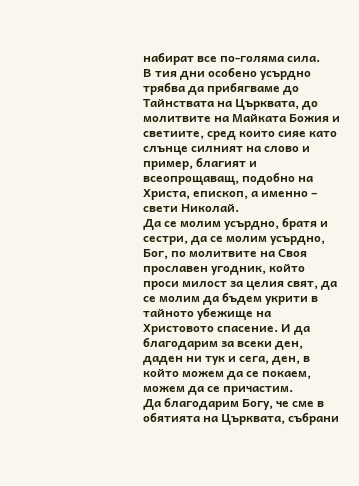набират все по-голяма сила.
В тия дни особено усърдно трябва да прибягваме до Тайнствата на Църквата, до молитвите на Майката Божия и светиите, сред които сияе като слънце силният на слово и пример, благият и всеопрощаващ, подобно на Христа, епископ, а именно – свети Николай.
Да се молим усърдно, братя и сестри, да се молим усърдно, Бог, по молитвите на Своя прославен угодник, който проси милост за целия свят, да се молим да бъдем укрити в тайното убежище на Христовото спасение. И да благодарим за всеки ден, даден ни тук и сега, ден, в който можем да се покаем, можем да се причастим.
Да благодарим Богу, че сме в обятията на Църквата, събрани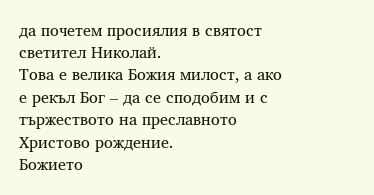да почетем просиялия в святост светител Николай.
Това е велика Божия милост, а ако е рекъл Бог – да се сподобим и с тържеството на преславното Христово рождение.
Божието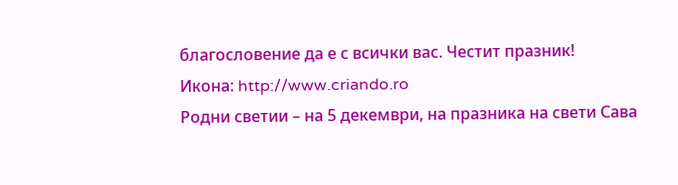благословение да е с всички вас. Честит празник!
Икона: http://www.criando.ro
Родни светии – на 5 декември, на празника на свети Сава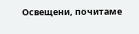Освещени, почитаме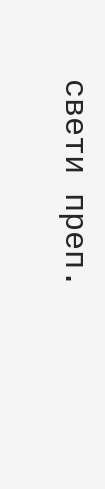свети преп.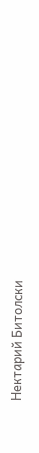Нектарий Битолски